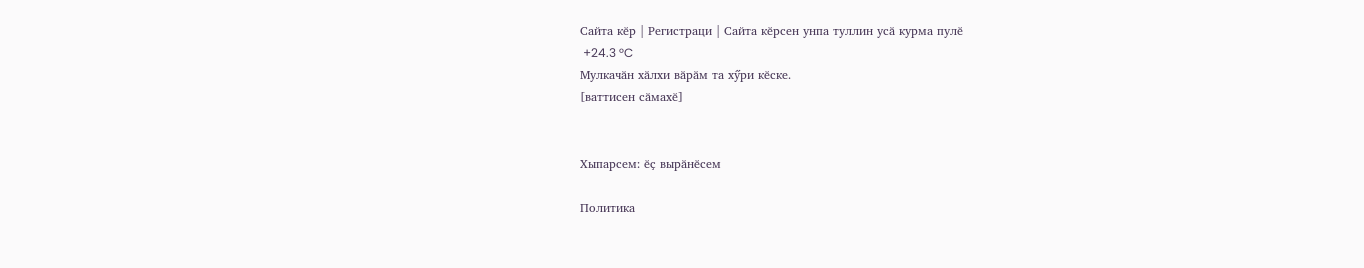Сайта кӗр | Регистраци | Сайта кӗрсен унпа туллин усӑ курма пулӗ
 +24.3 °C
Мулкачӑн хӑлхи вӑрӑм та хӳри кӗске.
[ваттисен сӑмахӗ]


Хыпарсем: ӗҫ вырӑнӗсем

Политика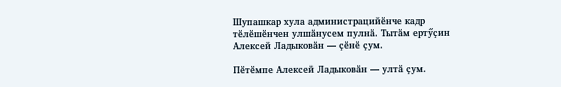Шупашкар хула администрацийӗнче кадр тӗлӗшӗнчен улшӑнусем пулнӑ. Тытӑм ертӳҫин Алексей Ладыковӑн — ҫӗнӗ ҫум.

Пӗтӗмпе Алексей Ладыковӑн — ултӑ ҫум.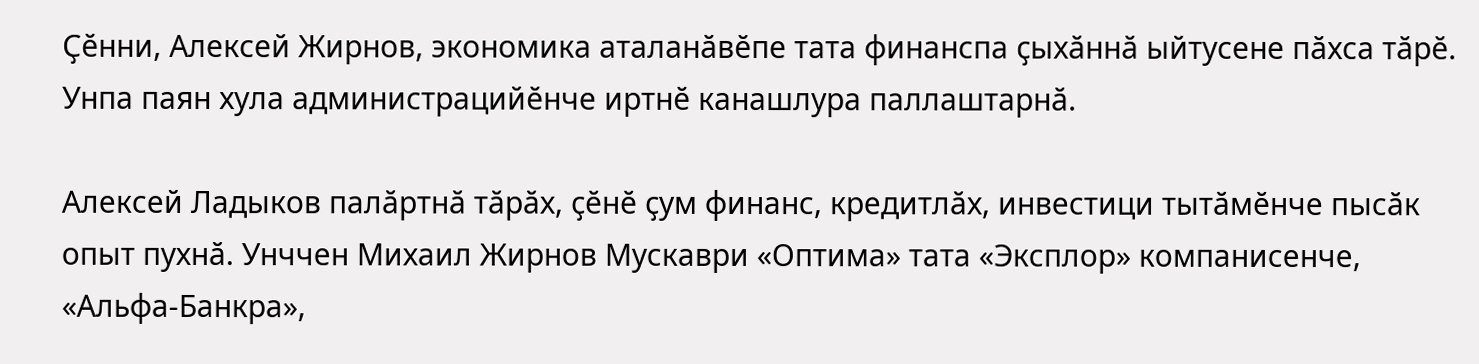Ҫӗнни, Алексей Жирнов, экономика аталанӑвӗпе тата финанспа ҫыхӑннӑ ыйтусене пӑхса тӑрӗ. Унпа паян хула администрацийӗнче иртнӗ канашлура паллаштарнӑ.

Алексей Ладыков палӑртнӑ тӑрӑх, ҫӗнӗ ҫум финанс, кредитлӑх, инвестици тытӑмӗнче пысӑк опыт пухнӑ. Унччен Михаил Жирнов Мускаври «Оптима» тата «Эксплор» компанисенче, «Альфа-Банкра»,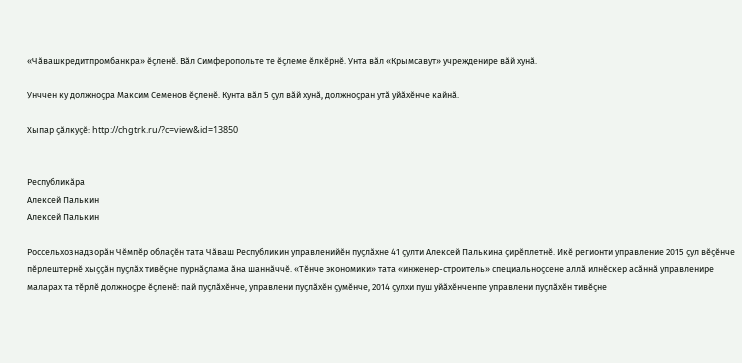«Чӑвашкредитпромбанкра» ӗҫленӗ. Вӑл Симферопольте те ӗҫлеме ӗлкӗрнӗ. Унта вӑл «Крымсавут» учрежденире вӑй хунӑ.

Унччен ку должноҫра Максим Семенов ӗҫленӗ. Кунта вӑл 5 ҫул вӑй хунӑ, должноҫран утӑ уйӑхӗнче кайнӑ.

Хыпар ҫӑлкуҫӗ: http://chgtrk.ru/?c=view&id=13850


Республикӑра
Алексей Палькин
Алексей Палькин

Россельхознадзорӑн Чӗмпӗр облаҫӗн тата Чӑваш Республикин управленийӗн пуҫлӑхне 41 ҫулти Алексей Палькина ҫирӗплетнӗ. Икӗ регионти управление 2015 ҫул вӗҫӗнче пӗрлештернӗ хыҫҫӑн пуҫлӑх тивӗҫне пурнӑҫлама ӑна шаннӑччӗ. «Тӗнче экономики» тата «инженер-строитель» специальноҫсене аллӑ илнӗскер асӑннӑ управленире маларах та тӗрлӗ должноҫре ӗҫленӗ: пай пуҫлӑхӗнче, управлени пуҫлӑхӗн ҫумӗнче, 2014 ҫулхи пуш уйӑхӗнченпе управлени пуҫлӑхӗн тивӗҫне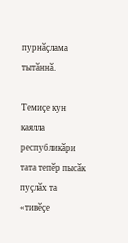пурнӑҫлама тытӑннӑ.

Темиҫе кун каялла республикӑри тата тепӗр пысӑк пуҫлӑх та «тивӗҫе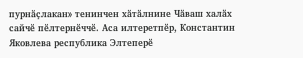пурнӑҫлакан» тенинчен хӑтӑлнине Чӑваш халӑх сайчӗ пӗлтернӗччӗ. Аса илтеретпӗр, Константин Яковлева республика Элтеперӗ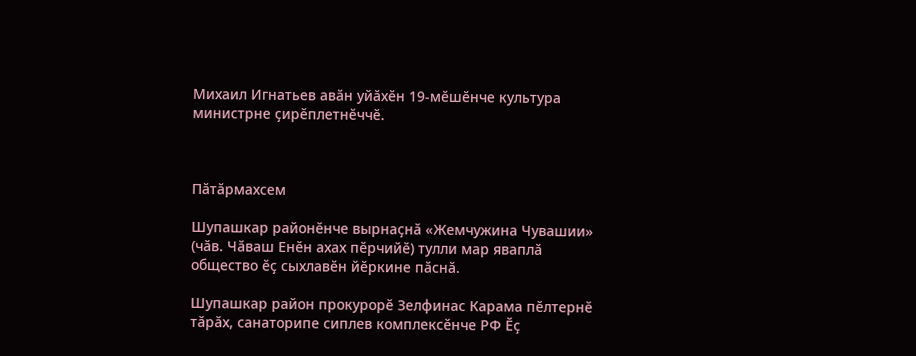Михаил Игнатьев авӑн уйӑхӗн 19-мӗшӗнче культура министрне ҫирӗплетнӗччӗ.



Пӑтӑрмахсем

Шупашкар районӗнче вырнаҫнӑ «Жемчужина Чувашии» (чӑв. Чӑваш Енӗн ахах пӗрчийӗ) тулли мар яваплӑ общество ӗҫ сыхлавӗн йӗркине пӑснӑ.

Шупашкар район прокурорӗ Зелфинас Карама пӗлтернӗ тӑрӑх, санаторипе сиплев комплексӗнче РФ Ӗҫ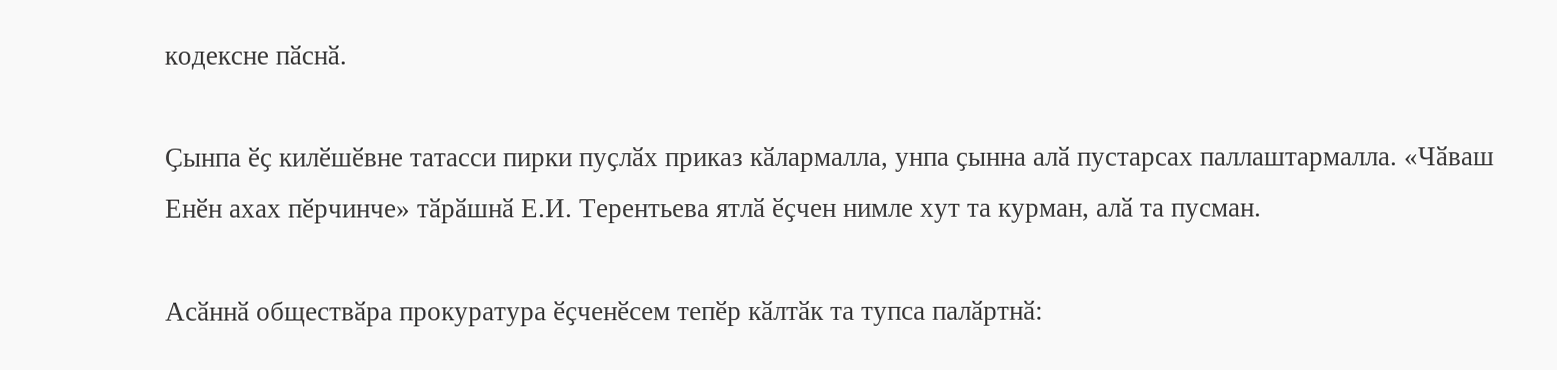кодексне пӑснӑ.

Ҫынпа ӗҫ килӗшӗвне татасси пирки пуҫлӑх приказ кӑлармалла, унпа ҫынна алӑ пустарсах паллаштармалла. «Чӑваш Енӗн ахах пӗрчинче» тӑрӑшнӑ Е.И. Терентьева ятлӑ ӗҫчен нимле хут та курман, алӑ та пусман.

Асӑннӑ обществӑра прокуратура ӗҫченӗсем тепӗр кӑлтӑк та тупса палӑртнӑ: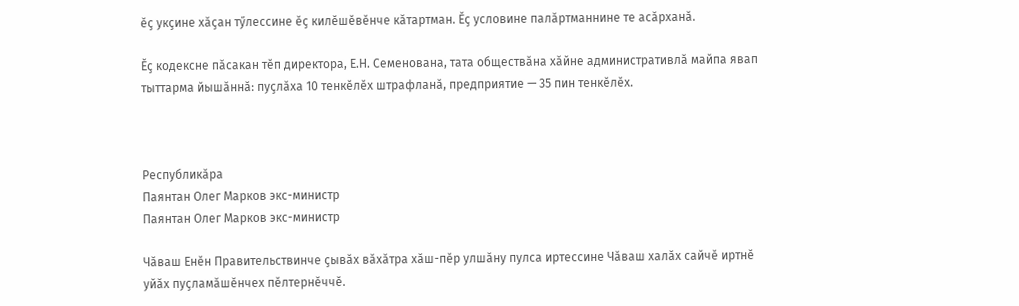ӗҫ укҫине хӑҫан тӳлессине ӗҫ килӗшӗвӗнче кӑтартман. Ӗҫ условине палӑртманнине те асӑрханӑ.

Ӗҫ кодексне пӑсакан тӗп директора, Е.Н. Семенована, тата обществӑна хӑйне административлӑ майпа явап тыттарма йышӑннӑ: пуҫлӑха 10 тенкӗлӗх штрафланӑ, предприятие — 35 пин тенкӗлӗх.



Республикӑра
Паянтан Олег Марков экс-министр
Паянтан Олег Марков экс-министр

Чӑваш Енӗн Правительствинче ҫывӑх вӑхӑтра хӑш-пӗр улшӑну пулса иртессине Чӑваш халӑх сайчӗ иртнӗ уйӑх пуҫламӑшӗнчех пӗлтернӗччӗ.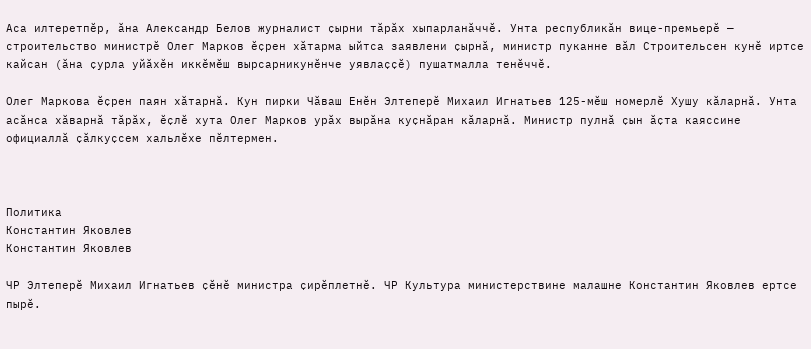Аса илтеретпӗр, ӑна Александр Белов журналист ҫырни тӑрӑх хыпарланӑччӗ. Унта республикӑн вице-премьерӗ — строительство министрӗ Олег Марков ӗҫрен хӑтарма ыйтса заявлени ҫырнӑ, министр пуканне вӑл Строительсен кунӗ иртсе кайсан (ӑна ҫурла уйӑхӗн иккӗмӗш вырсарникунӗнче уявлаҫҫӗ) пушатмалла тенӗччӗ.

Олег Маркова ӗҫрен паян хӑтарнӑ. Кун пирки Чӑваш Енӗн Элтеперӗ Михаил Игнатьев 125-мӗш номерлӗ Хушу кӑларнӑ. Унта асӑнса хӑварнӑ тӑрӑх, ӗҫлӗ хута Олег Марков урӑх вырӑна куҫнӑран кӑларнӑ. Министр пулнӑ ҫын ӑҫта каяссине официаллӑ ҫӑлкуҫсем хальлӗхе пӗлтермен.



Политика
Константин Яковлев
Константин Яковлев

ЧР Элтеперӗ Михаил Игнатьев ҫӗнӗ министра ҫирӗплетнӗ. ЧР Культура министерствине малашне Константин Яковлев ертсе пырӗ.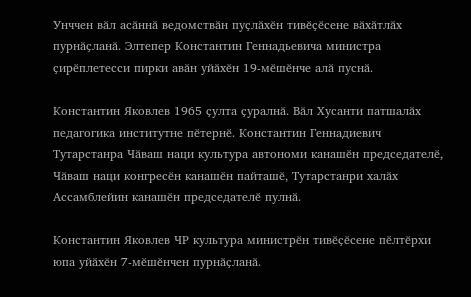Унччен вӑл асӑннӑ ведомствӑн пуҫлӑхӗн тивӗҫӗсене вӑхӑтлӑх пурнӑҫланӑ. Элтепер Константин Геннадьевича министра ҫирӗплетесси пирки авӑн уйӑхӗн 19-мӗшӗнче алӑ пуснӑ.

Константин Яковлев 1965 ҫулта ҫуралнӑ. Вӑл Хусанти патшалӑх педагогика институтне пӗтернӗ. Константин Геннадиевич Тутарстанра Чӑваш наци культура автономи канашӗн председателӗ, Чӑваш наци конгресӗн канашӗн пайташӗ, Тутарстанри халӑх Ассамблейин канашӗн председателӗ пулнӑ.

Константин Яковлев ЧР культура министрӗн тивӗҫӗсене пӗлтӗрхи юпа уйӑхӗн 7-мӗшӗнчен пурнӑҫланӑ.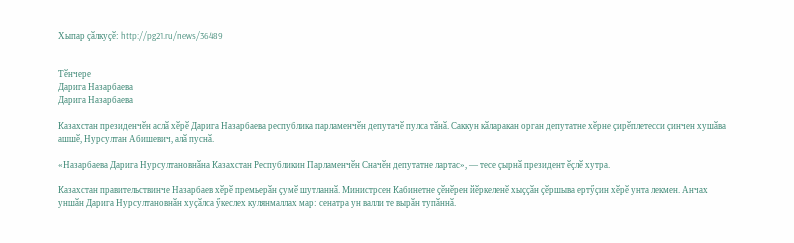Хыпар ҫӑлкуҫӗ: http://pg21.ru/news/36489


Тӗнчере
Дарига Назарбаева
Дарига Назарбаева

Казахстан президенчӗн аслӑ хӗрӗ Дарига Назарбаева республика парламенчӗн депутачӗ пулса тӑнӑ. Саккун кӑларакан орган депутатне хӗрне ҫирӗплетесси ҫинчен хушӑва ашшӗ, Нурсултан Абишевич, алӑ пуснӑ.

«Назарбаева Дарига Нурсултановнӑна Казахстан Республикин Парламенчӗн Сначӗн депутатне лартас», — тесе ҫырнӑ президент ӗҫлӗ хутра.

Казахстан правительствинче Назарбаев хӗрӗ премьерӑн ҫумӗ шутланнӑ. Министрсен Кабинетне ҫӗнӗрен йӗркеленӗ хыҫҫӑн ҫӗршыва ертӳҫин хӗрӗ унта лекмен. Анчах уншӑн Дарига Нурсултановнӑн хуҫӑлса ӳкеслех кулянмаллах мар: сенатра ун валли те вырӑн тупӑннӑ.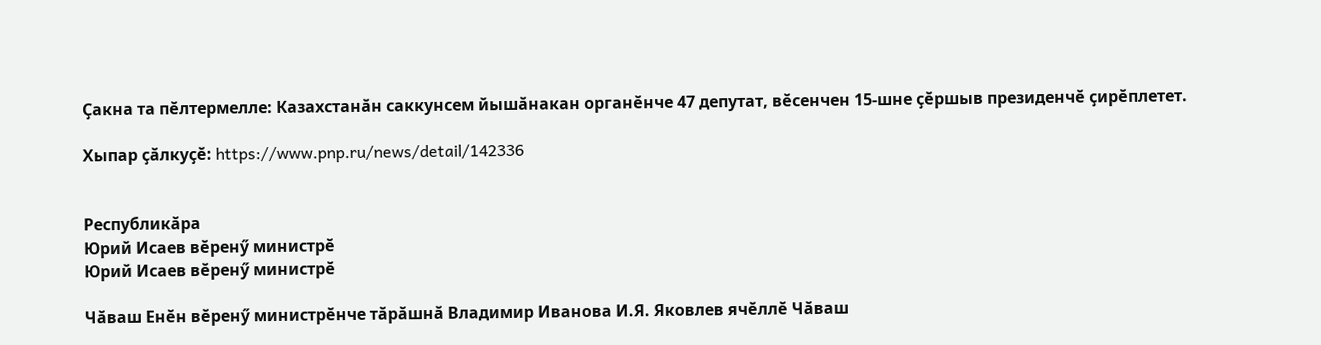Ҫакна та пӗлтермелле: Казахстанӑн саккунсем йышӑнакан органӗнче 47 депутат, вӗсенчен 15-шне ҫӗршыв президенчӗ ҫирӗплетет.

Хыпар ҫӑлкуҫӗ: https://www.pnp.ru/news/detail/142336


Республикӑра
Юрий Исаев вӗренӳ министрӗ
Юрий Исаев вӗренӳ министрӗ

Чӑваш Енӗн вӗренӳ министрӗнче тӑрӑшнӑ Владимир Иванова И.Я. Яковлев ячӗллӗ Чӑваш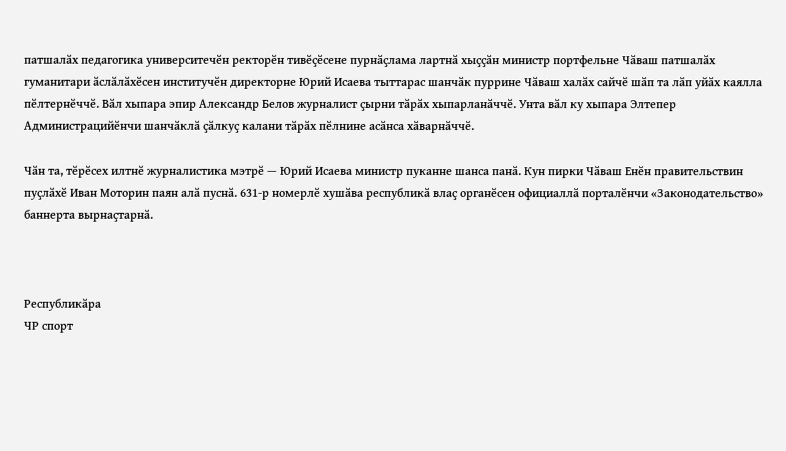патшалӑх педагогика университечӗн ректорӗн тивӗҫӗсене пурнӑҫлама лартнӑ хыҫҫӑн министр портфельне Чӑваш патшалӑх гуманитари ӑслӑлӑхӗсен институчӗн директорне Юрий Исаева тыттарас шанчӑк пуррине Чӑваш халӑх сайчӗ шӑп та лӑп уйӑх каялла пӗлтернӗччӗ. Вӑл хыпара эпир Александр Белов журналист ҫырни тӑрӑх хыпарланӑччӗ. Унта вӑл ку хыпара Элтепер Администрацийӗнчи шанчӑклӑ ҫӑлкуҫ калани тӑрӑх пӗлнине асӑнса хӑварнӑччӗ.

Чӑн та, тӗрӗсех илтнӗ журналистика мэтрӗ — Юрий Исаева министр пуканне шанса панӑ. Кун пирки Чӑваш Енӗн правительствин пуҫлӑхӗ Иван Моторин паян алӑ пуснӑ. 631-р номерлӗ хушӑва республикӑ влаҫ органӗсен официаллӑ порталӗнчи «Законодательство» баннерта вырнаҫтарнӑ.



Республикӑра
ЧР спорт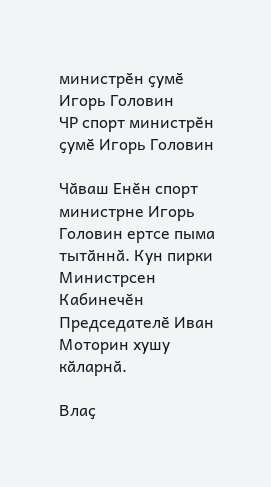министрӗн ҫумӗ Игорь Головин
ЧР спорт министрӗн ҫумӗ Игорь Головин

Чӑваш Енӗн спорт министрне Игорь Головин ертсе пыма тытӑннӑ. Кун пирки Министрсен Кабинечӗн Председателӗ Иван Моторин хушу кӑларнӑ.

Влаҫ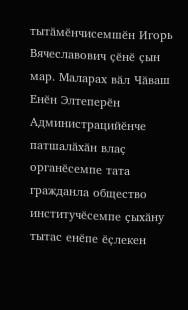тытӑмӗнчисемшӗн Игорь Вячеславович ҫӗнӗ ҫын мар. Маларах вӑл Чӑваш Енӗн Элтеперӗн Администрацийӗнче патшалӑхӑн влаҫ органӗсемпе тата гражданла общество институчӗсемпе ҫыхӑну тытас енӗпе ӗҫлекен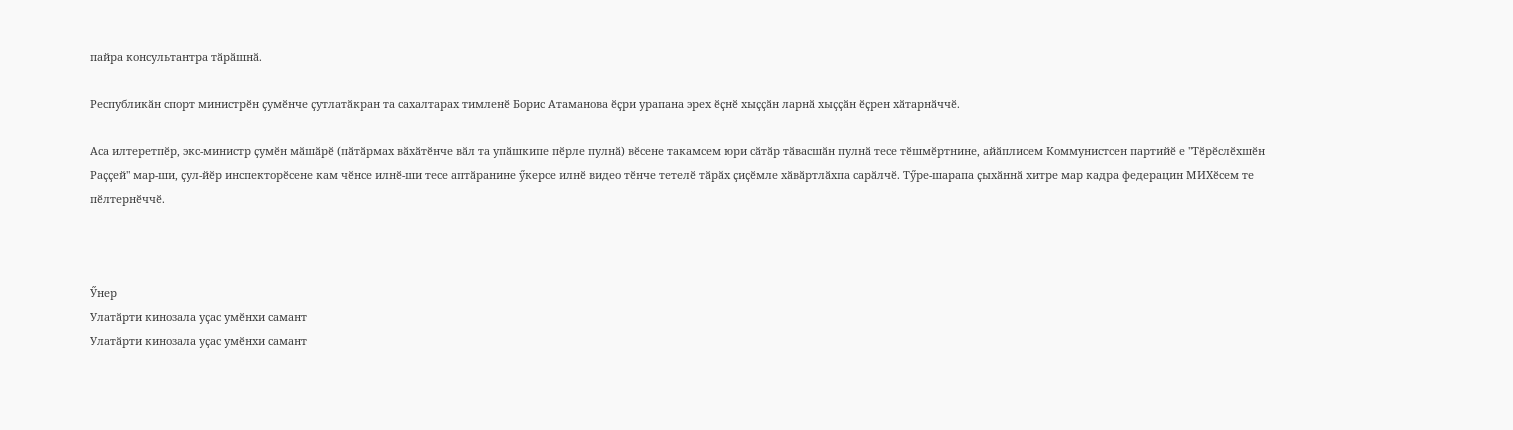пайра консультантра тӑрӑшнӑ.

Республикӑн спорт министрӗн ҫумӗнче ҫутлатӑкран та сахалтарах тимленӗ Борис Атаманова ӗҫри урапана эрех ӗҫнӗ хыҫҫӑн ларнӑ хыҫҫӑн ӗҫрен хӑтарнӑччӗ.

Аса илтеретпӗр, экс-министр ҫумӗн мӑшӑрӗ (пӑтӑрмах вӑхӑтӗнче вӑл та упӑшкипе пӗрле пулнӑ) вӗсене такамсем юри сӑтӑр тӑвасшӑн пулнӑ тесе тӗшмӗртнине, айӑплисем Коммунистсен партийӗ е "Тӗрӗслӗхшӗн Раҫҫей" мар-ши, ҫул-йӗр инспекторӗсене кам чӗнсе илнӗ-ши тесе аптӑранине ӳкерсе илнӗ видео тӗнче тетелӗ тӑрӑх ҫиҫӗмле хӑвӑртлӑхпа сарӑлчӗ. Тӳре-шарапа ҫыхӑннӑ хитре мар кадра федерацин МИХӗсем те пӗлтернӗччӗ.



Ӳнер
Улатӑрти кинозала уҫас умӗнхи самант
Улатӑрти кинозала уҫас умӗнхи самант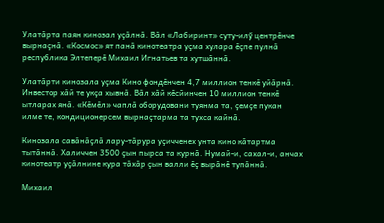Улатӑрта паян кинозал уҫӑлнӑ. Вӑл «Лабиринт» суту-илӳ центрӗнче вырнаҫнӑ. «Космос» ят панӑ кинотеатра уҫма хулара ӗҫпе пулнӑ республика Элтеперӗ Михаил Игнатьев та хутшӑннӑ.

Улатӑрти кинозала уҫма Кино фондӗнчен 4,7 миллион тенкӗ уйӑрнӑ. Инвестор хӑй те укҫа хывнӑ. Вӑл хӑй кӗсйинчен 10 миллион тенкӗ ытларах янӑ. «Кӗмӗл» чаплӑ оборудовани туянма та, ҫемҫе пукан илме те, кондиционерсем вырнаҫтарма та тухса кайнӑ.

Кинозала савӑнӑҫлӑ лару-тӑрура уҫичченех унта кино кӑтартма тытӑннӑ. Халиччен 3500 ҫын пырса та курнӑ. Нумай-и, сахал-и, анчах кинотеатр уҫӑлнине кура тӑхӑр ҫын валли ӗҫ вырӑнӗ тупӑннӑ.

Михаил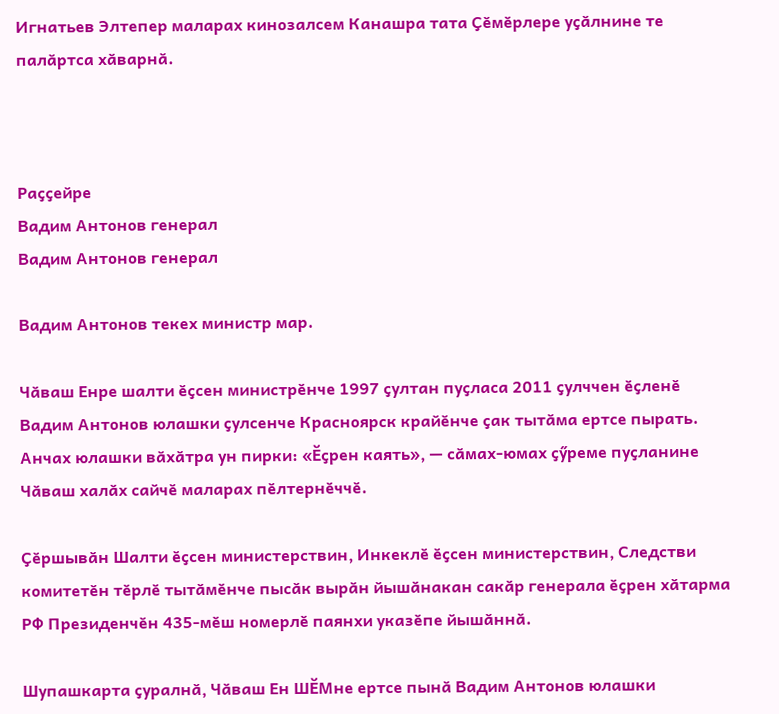Игнатьев Элтепер маларах кинозалсем Канашра тата Ҫӗмӗрлере уҫӑлнине те палӑртса хӑварнӑ.



Раҫҫейре
Вадим Антонов генерал
Вадим Антонов генерал

Вадим Антонов текех министр мар.

Чӑваш Енре шалти ӗҫсен министрӗнче 1997 ҫултан пуҫласа 2011 ҫулччен ӗҫленӗ Вадим Антонов юлашки ҫулсенче Красноярск крайӗнче ҫак тытӑма ертсе пырать. Анчах юлашки вӑхӑтра ун пирки: «Ӗҫрен каять», — сӑмах-юмах ҫӳреме пуҫланине Чӑваш халӑх сайчӗ маларах пӗлтернӗччӗ.

Ҫӗршывӑн Шалти ӗҫсен министерствин, Инкеклӗ ӗҫсен министерствин, Следстви комитетӗн тӗрлӗ тытӑмӗнче пысӑк вырӑн йышӑнакан сакӑр генерала ӗҫрен хӑтарма РФ Президенчӗн 435-мӗш номерлӗ паянхи указӗпе йышӑннӑ.

Шупашкарта ҫуралнӑ, Чӑваш Ен ШӖМне ертсе пынӑ Вадим Антонов юлашки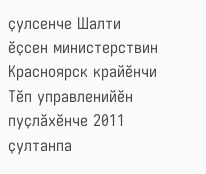ҫулсенче Шалти ӗҫсен министерствин Красноярск крайӗнчи Тӗп управленийӗн пуҫлӑхӗнче 2011 ҫултанпа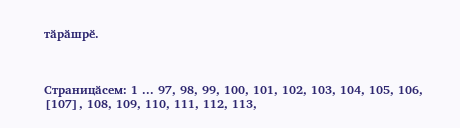тӑрӑшрӗ.



Страницӑсем: 1 ... 97, 98, 99, 100, 101, 102, 103, 104, 105, 106, [107], 108, 109, 110, 111, 112, 113,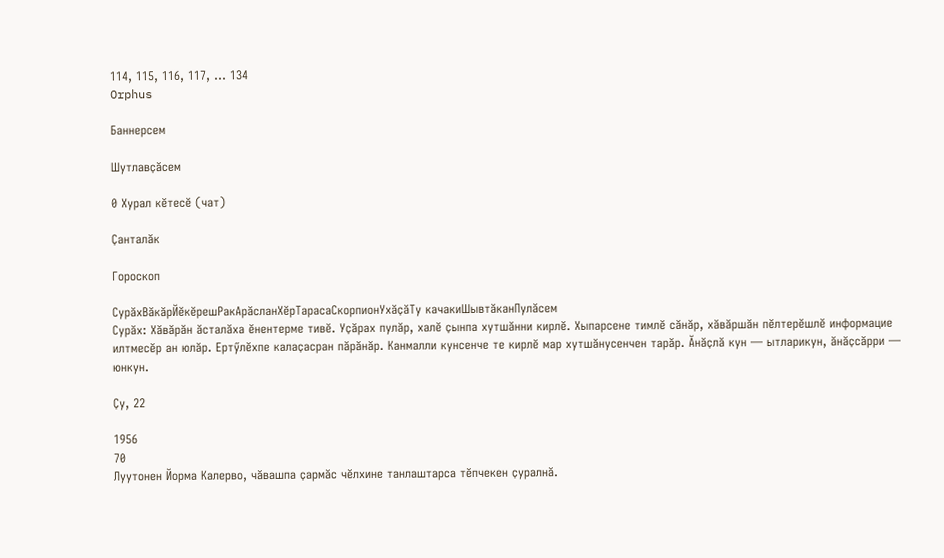114, 115, 116, 117, ... 134
Orphus

Баннерсем

Шутлавҫӑсем

0 Хурал кӗтесӗ (чат)

Ҫанталӑк

Гороскоп

СурӑхВӑкӑрЙӗкӗрешРакАрӑсланХӗрТарасаСкорпионУхӑҫӑТу качакиШывтӑканПулӑсем
Сурӑх: Хӑвӑрӑн ӑсталӑха ӗнентерме тивӗ. Уҫӑрах пулӑр, халӗ ҫынпа хутшӑнни кирлӗ. Хыпарсене тимлӗ сӑнӑр, хӑвӑршӑн пӗлтерӗшлӗ информацие илтмесӗр ан юлӑр. Ертӳлӗхпе калаҫасран пӑрӑнӑр. Канмалли кунсенче те кирлӗ мар хутшӑнусенчен тарӑр. Ӑнӑҫлӑ кун — ытларикун, ӑнӑҫсӑрри — юнкун.

Ҫу, 22

1956
70
Луутонен Йорма Калерво, чӑвашпа ҫармӑс чӗлхине танлаштарса тӗпчекен ҫуралнӑ.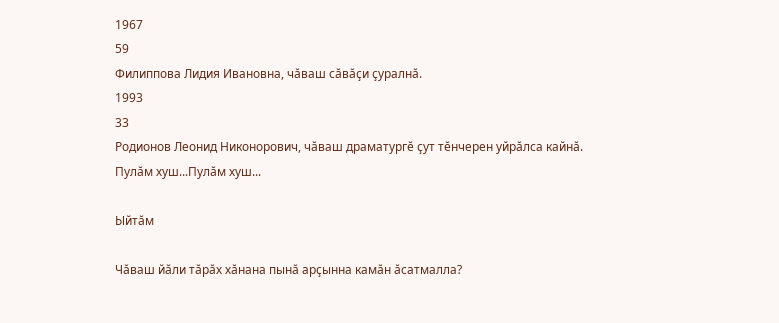1967
59
Филиппова Лидия Ивановна, чӑваш сӑвӑҫи ҫуралнӑ.
1993
33
Родионов Леонид Никонорович, чӑваш драматургӗ ҫут тӗнчерен уйрӑлса кайнӑ.
Пулӑм хуш...Пулӑм хуш...

Ыйтӑм

Чӑваш йӑли тӑрӑх хӑнана пынӑ арҫынна камӑн ӑсатмалла?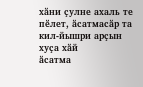хӑни ҫулне ахаль те пӗлет, ӑсатмасӑр та
кил-йышри арҫын
хуҫа хӑй
ӑсатма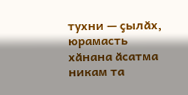тухни — ҫылӑх, юрамасть
хӑнана ӑсатма никам та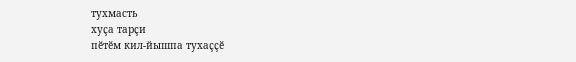тухмасть
хуҫа тарҫи
пӗтӗм кил-йышпа тухаҫҫӗ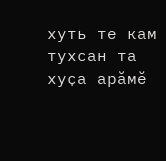хуть те кам тухсан та
хуҫа арӑмӗ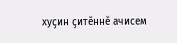хуҫин ҫитӗннӗ ачисем